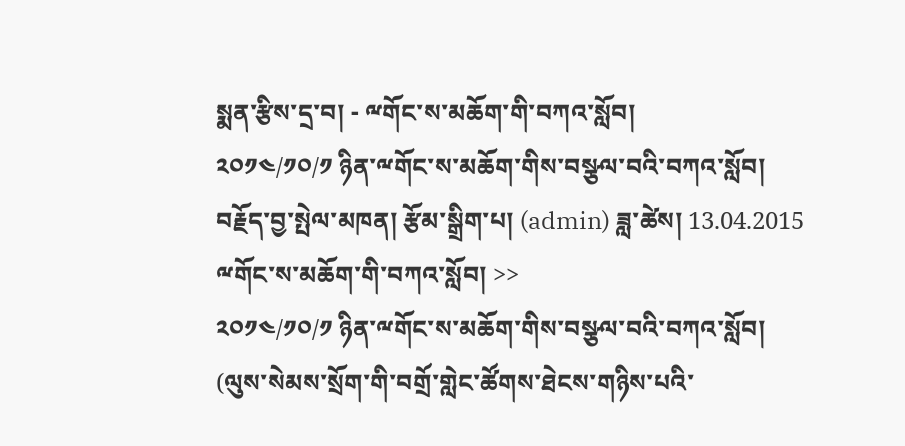སྨན་རྩིས་དྲ་བ། - ྋགོང་ས་མཆོག་གི་བཀའ་སློབ།
༢༠༡༤/༡༠/༡ ཉིན་ྋགོང་ས་མཆོག་གིས་བསྩལ་བའི་བཀའ་སློབ།
བརྗོད་བྱ་སྤེལ་མཁན། རྩོམ་སྒྲིག་པ། (admin) ཟླ་ཚེས། 13.04.2015
ྋགོང་ས་མཆོག་གི་བཀའ་སློབ། >>
༢༠༡༤/༡༠/༡ ཉིན་ྋགོང་ས་མཆོག་གིས་བསྩལ་བའི་བཀའ་སློབ།
(ལུས་སེམས་སྲོག་གི་བགྲོ་གླེང་ཚོགས་ཐེངས་གཉིས་པའི་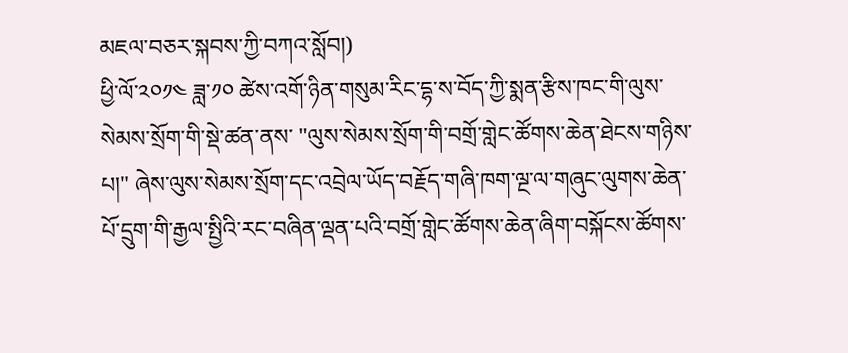མཇལ་བཅར་སྐབས་ཀྱི་བཀའ་སློབ།)
ཕྱི་ལོ་༢༠༡༤ ཟླ་༡༠ ཚེས་འགོ་ཉིན་གསུམ་རིང་དྷ་ས་བོད་ཀྱི་སྨན་རྩིས་ཁང་གི་ལུས་སེམས་སྲོག་གི་སྡེ་ཚན་ནས་ "ལུས་སེམས་སྲོག་གི་བགྲོ་གླེང་ཚོགས་ཆེན་ཐེངས་གཉིས་པ།" ཞེས་ལུས་སེམས་སྲོག་དང་འབྲེལ་ཡོད་བརྗོད་གཞི་ཁག་ལྔ་ལ་གཞུང་ལུགས་ཆེན་པོ་དྲུག་གི་རྒྱལ་སྤྱིའི་རང་བཞིན་ལྡན་པའི་བགྲོ་གླེང་ཚོགས་ཆེན་ཞིག་བསྐོངས་ཚོགས་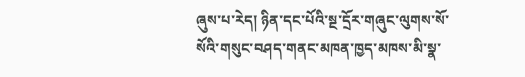ཞུས་པ་རེད། ཉིན་དང་པོའི་སྔ་དྲོར་གཞུང་ལུགས་སོ་སོའི་གསུང་བཤད་གནང་མཁན་ཁྱད་མཁས་མི་སྣ་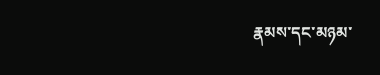རྣམས་དང་མཉམ་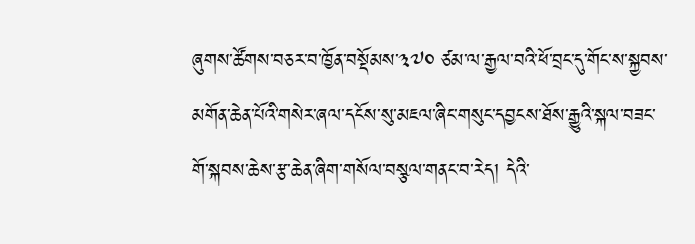ཞུགས་ཚོགས་བཅར་བ་ཁྱོན་བསྡོམས་༣༧༠ ཙམ་ལ་རྒྱལ་བའི་ཕོ་བྲང་དུ་གོང་ས་སྐྱབས་མགོན་ཆེན་པོའི་གསེར་ཞལ་དངོས་སུ་མཇལ་ཞིང་གསུང་དབྱངས་ཐོས་རྒྱུའི་སྐལ་བཟང་གོ་སྐབས་ཆེས་རྩ་ཆེན་ཞིག་གསོལ་བསྩལ་གནང་བ་རེད། དེའི་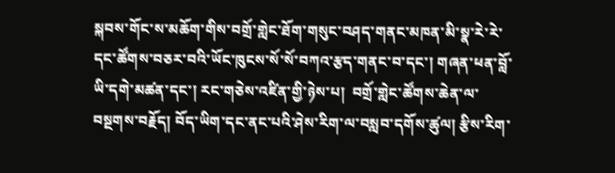སྐབས་གོང་ས་མཆོག་གིས་བགྲོ་གླེང་ཐོག་གསུང་བཤད་གནང་མཁན་མི་སྣ་རེ་རེ་དང་ཚོགས་བཅར་བའི་ཡོང་ཁུངས་སོ་སོ་བཀའ་རྩད་གནང་བ་དང་། གཞན་ཕན་བློ་ཡི་དགེ་མཚན་དང་། རང་གཅེས་འཛིན་གྱི་ཉེས་པ།  བགྲོ་གླེང་ཚོགས་ཆེན་ལ་བསྔགས་བརྗོད། བོད་ཡིག་དང་ནང་པའི་ཤེས་རིག་ལ་བསླབ་དགོས་ཚུལ། རྩིས་རིག་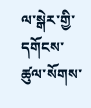ལ་སྒེར་གྱི་དགོངས་ཚུལ་སོགས་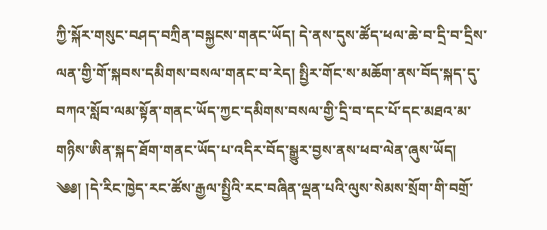ཀྱི་སྐོར་གསུང་བཤད་བཀྲིན་བསྐྱངས་གནང་ཡོད། དེ་ནས་དུས་ཚོད་ཕལ་ཆེ་བ་དྲི་བ་དྲིས་ལན་གྱི་གོ་སྐབས་དམིགས་བསལ་གནང་བ་རེད། སྤྱིར་གོང་ས་མཆོག་ནས་བོད་སྐད་དུ་བཀའ་སློབ་ལམ་སྟོན་གནང་ཡོད་ཀྱང་དམིགས་བསལ་གྱི་དྲི་བ་དང་པོ་དང་མཐའ་མ་གཉིས་ཨིན་སྐད་ཐོག་གནང་ཡོད་པ་འདིར་བོད་སྒྱུར་བྱས་ནས་ཕབ་ལེན་ཞུས་ཡོད།
༄༅། །དེ་རིང་ཁྱེད་རང་ཚོས་རྒྱལ་སྤྱིའི་རང་བཞིན་ལྡན་པའི་ལུས་སེམས་སྲོག་གི་བགྲོ་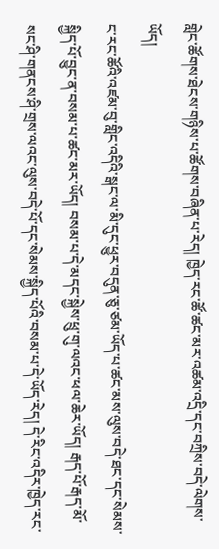གླེང་ཚོགས་ཐེངས་གཉིས་པ་ཚོགས་བཞིན་པ་རེད། ཁྱེད་རང་ཚོ་ཚང་མར་འཚམ་འདྲི་དང་བཀྲིས་བདེ་ལེགས་ཡོད།
ང་རང་ཚོའི་འཛམ་བུ་གླིང་འདིའི་སྒང་ལ་མི་དུང་ཕྱུར་བདུན་ཅུ་ཙམ་ཡོད་པ་ཚང་མས་ལུས་བདེ་ཐང་དང་སེམས་སྐྱིད་པོ་བྱུང་ན་བསམ་པ་ཚང་མར་ཡོད། བསམ་པ་དེ་མདང་སྐྱེས་ཕྲུ་གུ་ལའང་ཕལ་ཆེར་ཡོད། རྒད་པོ་རྒད་མོ་སང་ཤི་གནངས་ཤི་གྲས་ལའང་ལུས་བདེ་པོ་དང་སེམས་སྐྱིད་པོའི་བསམ་པ་དེ་ཡོད་རེད། དེ་རིང་འདིར་ཁྱེད་རང་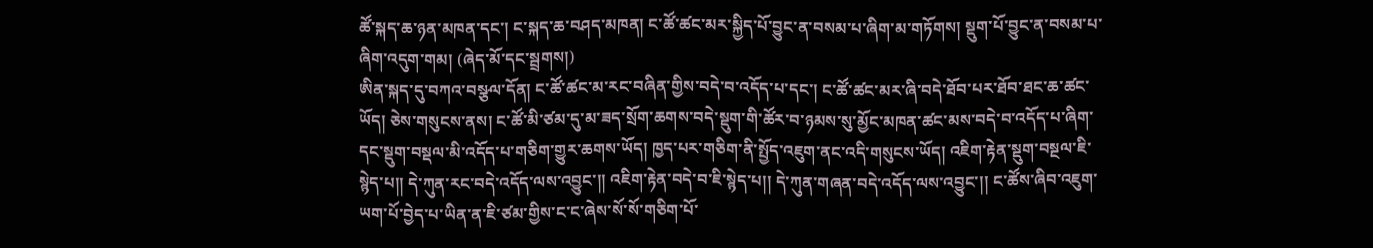ཚོ་སྐད་ཆ་ཉན་མཁན་དང་། ང་སྐད་ཆ་བཤད་མཁན། ང་ཚོ་ཚང་མར་སྐྱིད་པོ་བྱུང་ན་བསམ་པ་ཞིག་མ་གཏོགས། སྡུག་པོ་བྱུང་ན་བསམ་པ་ཞིག་འདུག་གམ། (ཞེད་མོ་དང་སྦྲགས།)
ཨིན་སྐད་དུ་བཀའ་བསྩལ་དོན། ང་ཚོ་ཚང་མ་རང་བཞིན་གྱིས་བདེ་བ་འདོད་པ་དང་། ང་ཚོ་ཚང་མར་ཞི་བདེ་ཐོབ་པར་ཐོབ་ཐང་ཆ་ཚང་ཡོད། ཅེས་གསུངས་ནས། ང་ཚོ་མི་ཙམ་དུ་མ་ཟད་སྲོག་ཆགས་བདེ་སྡུག་གི་ཚོར་བ་ཉམས་སུ་མྱོང་མཁན་ཚང་མས་བདེ་བ་འདོད་པ་ཞིག་དང་སྡུག་བསྡལ་མི་འདོད་པ་གཅིག་གྱུར་ཆགས་ཡོད། ཁྱད་པར་གཅིག་ནི་སྤྱོད་འཇུག་ནང་འདི་གསུངས་ཡོད། འཇིག་རྟེན་སྡུག་བསྔལ་ཇི་སྙེད་པ།། དེ་ཀུན་རང་བདེ་འདོད་ལས་འབྱུང་།། འཇིག་རྟེན་བདེ་བ་ཇི་སྙེད་པ།། དེ་ཀུན་གཞན་བདེ་འདོད་ལས་འབྱུང་།། ང་ཚོས་ཞིབ་འཇུག་ཡག་པོ་བྱེད་པ་ཡིན་ན་ཇི་ཙམ་གྱིས་ང་ང་ཞེས་སོ་སོ་གཅིག་པོ་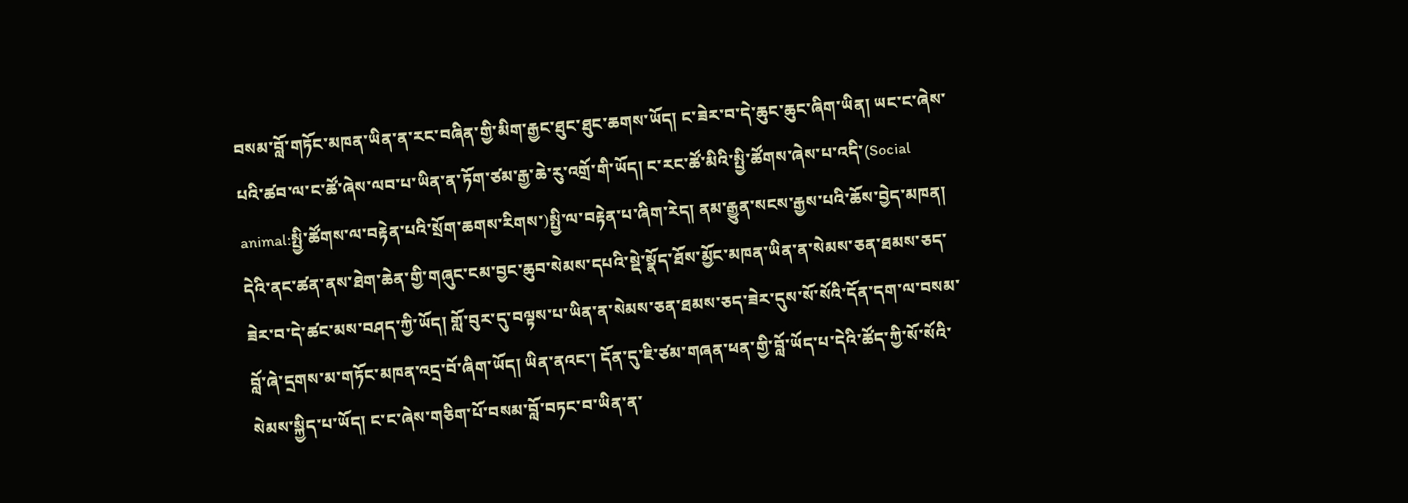བསམ་བློ་གཏོང་མཁན་ཡིན་ན་རང་བཞིན་གྱི་མིག་རྒྱང་ཐུང་ཐུང་ཆགས་ཡོད། ང་ཟེར་བ་དེ་ཆུང་ཆུང་ཞིག་ཡིན། ཡང་ང་ཞེས་པའི་ཚབ་ལ་ང་ཚོ་ཞེས་ལབ་པ་ཡིན་ན་ཏོག་ཙམ་རྒྱ་ཆེ་རུ་འགྲོ་གི་ཡོད། ང་རང་ཚོ་མིའི་སྤྱི་ཚོགས་ཞེས་པ་འདི་(Social animal:སྤྱི་ཚོགས་ལ་བརྟེན་པའི་སྲོག་ཆགས་རིགས་)སྤྱི་ལ་བརྟེན་པ་ཞིག་རེད། ནམ་རྒྱུན་སངས་རྒྱས་པའི་ཆོས་བྱེད་མཁན། དེའི་ནང་ཚན་ནས་ཐེག་ཆེན་གྱི་གཞུང་ངམ་བྱང་ཆུབ་སེམས་དཔའི་སྡེ་སྣོད་ཐོས་མྱོང་མཁན་ཡིན་ན་སེམས་ཅན་ཐམས་ཅད་ཟེར་བ་དེ་ཚང་མས་བཤད་ཀྱི་ཡོད། གློ་བུར་དུ་བལྟས་པ་ཡིན་ན་སེམས་ཅན་ཐམས་ཅད་ཟེར་དུས་སོ་སོའི་དོན་དག་ལ་བསམ་བློ་ཞེ་དྲགས་མ་གཏོང་མཁན་འདྲ་བོ་ཞིག་ཡོད། ཡིན་ནའང་། དོན་དུ་ཇི་ཙམ་གཞན་ཕན་གྱི་བློ་ཡོད་པ་དེའི་ཚོད་ཀྱི་སོ་སོའི་སེམས་སྐྱིད་པ་ཡོད། ང་ང་ཞེས་གཅིག་པོ་བསམ་བློ་བཏང་བ་ཡིན་ན་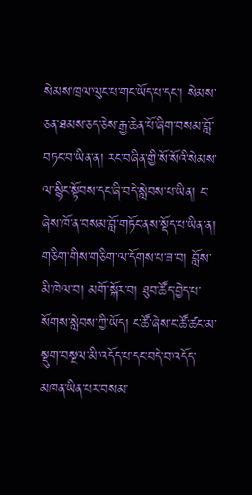སེམས་ཁྲལ་ལུང་པ་གང་ཡོད་པ་དང་། སེམས་ཅན་ཐམས་ཅད་ཅེས་རྒྱ་ཆེན་པོ་ཞིག་བསམ་བློ་བཏང་བ་ཡིན་ན། རང་བཞིན་གྱི་སོ་སོའི་སེམས་ལ་སྙིང་སྟོབས་དང་ཞི་བདེ་སླེབས་པ་ཡིན། ང་ཞེས་ཁོ་ན་བསམ་བློ་གཏོང་ནས་སྡོད་པ་ཡིན་ན། གཅིག་གིས་གཅིག་ལ་དོགས་པ་ཟ་བ། བློས་མི་ཁེལ་བ། མགོ་སྐོར་བ། ཐུབ་ཚོད་བྱེད་པ་སོགས་སླེབས་ཀྱི་ཡོད། ང་ཚོ་ཞེས་ང་ཚོ་ཚང་མ་སྡུག་བསྔལ་མི་འདོད་པ་དང་བདེ་བ་འདོད་མཁན་ཡིན་པར་བསམ་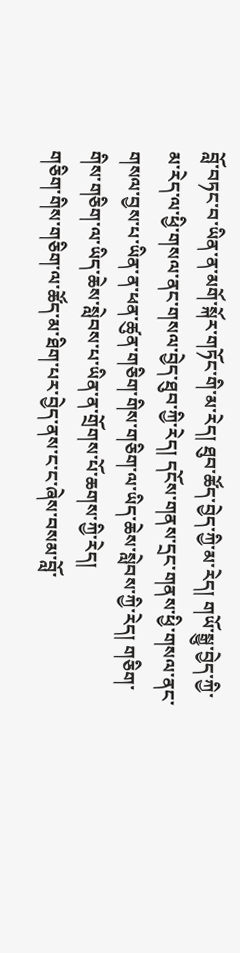བློ་བཏང་བ་ཡིན་ན་མགོ་སྐོར་གཏོང་གི་མ་རེད། ཐུབ་ཚོད་བྱེད་ཀྱི་མ་རེད། གཡོ་སྒྱུ་བྱེད་ཀྱི་མ་རེད་ལ་ཕྱི་གསལ་ནང་གསལ་བྱེད་ཐུབ་ཀྱི་རེད། དངོས་གནས་དྲང་གནས་ཕྱི་གསལ་ནང་གསལ་བྱས་པ་ཡིན་ན་ཕན་ཚུན་གཅིག་གིས་གཅིག་ལ་ཡིད་ཆེས་སླེབས་ཀྱི་རེད། གཅིག་གིས་གཅིག་ལ་ཡིད་ཆེས་སླེབས་པ་ཡིན་ན་གྲོགས་པོ་ཆགས་ཀྱི་རེད།
གཅིག་གིས་གཅིག་ལ་ཚོད་མ་ཐིག་པར་བྱེད་ནས་ང་ང་ཞེས་བསམ་བློ་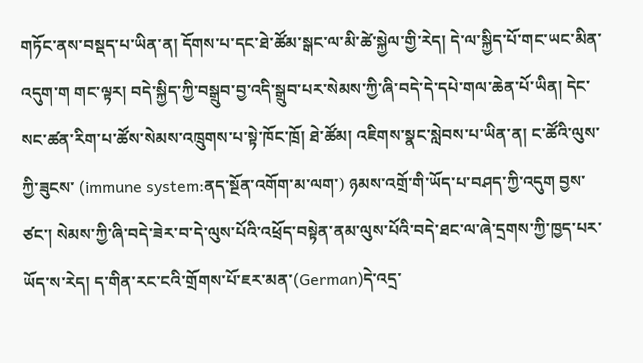གཏོང་ནས་བསྡད་པ་ཡིན་ན། དོགས་པ་དང་ཐེ་ཚོམ་སྒང་ལ་མི་ཚེ་སྐྱེལ་གྱི་རེད། དེ་ལ་སྐྱིད་པོ་གང་ཡང་མིན་འདུག་ག གང་ལྟར། བདེ་སྐྱིད་ཀྱི་བསྒྲུབ་བྱ་འདི་སྒྲུབ་པར་སེམས་ཀྱི་ཞི་བདེ་དེ་དཔེ་གལ་ཆེན་པོ་ཡིན། དེང་སང་ཚན་རིག་པ་ཚོས་སེམས་འཁྲུགས་པ་སྟེ་ཁོང་ཁྲོ། ཐེ་ཚོམ། འཇིགས་སྣང་སླེབས་པ་ཡིན་ན། ང་ཚོའི་ལུས་ཀྱི་ཟུངས་ (immune system:ནད་སྔོན་འགོག་མ་ལག་) ཉམས་འགྲོ་གི་ཡོད་པ་བཤད་ཀྱི་འདུག བྱས་ཙང་། སེམས་ཀྱི་ཞི་བདེ་ཟེར་བ་དེ་ལུས་པོའི་འཕྲོད་བསྟེན་ནམ་ལུས་པོའི་བདེ་ཐང་ལ་ཞེ་དྲགས་ཀྱི་ཁྱད་པར་ཡོད་ས་རེད། ད་གིན་རང་ངའི་གྲོགས་པོ་ཇར་མན་(German)དེ་འདྲ་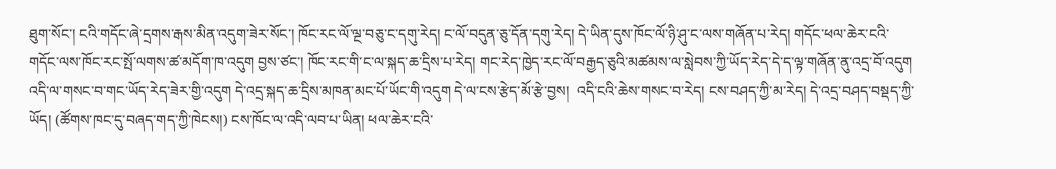ཐུག་སོང་། ངའི་གདོང་ཞེ་དྲགས་རྒས་མིན་འདུག་ཟེར་སོང་། ཁོང་རང་ལོ་ལྔ་བཅུ་ང་དགུ་རེད། ང་ལོ་བདུན་ཅུ་དོན་དགུ་རེད། དེ་ཡིན་དུས་ཁོང་ལོ་ཉི་ཤུ་ང་ལས་གཞོན་པ་རེད། གདོང་ཕལ་ཆེར་ངའི་གདོང་ལས་ཁོང་རང་སྤོ་ལགས་ཚ་མདོག་ཁ་འདུག བྱས་ཙང་། ཁོང་རང་གི་ང་ལ་སྐད་ཆ་དྲིས་པ་རེད། གང་རེད་ཁྱེད་རང་ལོ་བརྒྱད་ཅུའི་མཚམས་ལ་སླེབས་ཀྱི་ཡོད་རེད་དེ་ད་ལྟ་གཞོན་ནུ་འདྲ་བོ་འདུག འདི་ལ་གསང་བ་གང་ཡོད་རེད་ཟེར་གྱི་འདུག དེ་འདྲ་སྐད་ཆ་དྲིས་མཁན་མང་པོ་ཡོང་གི་འདུག དེ་ལ་ངས་རྩེད་མོ་རྩེ་བྱས།  འདི་ངའི་ཆེས་གསང་བ་རེད། ངས་བཤད་ཀྱི་མ་རེད། དེ་འདྲ་བཤད་བསྡད་ཀྱི་ཡོད། (ཚོགས་ཁང་དུ་བཞད་གད་ཀྱི་ཁེངས།) ངས་ཁོང་ལ་འདི་ལབ་པ་ཡིན། ཕལ་ཆེར་ངའི་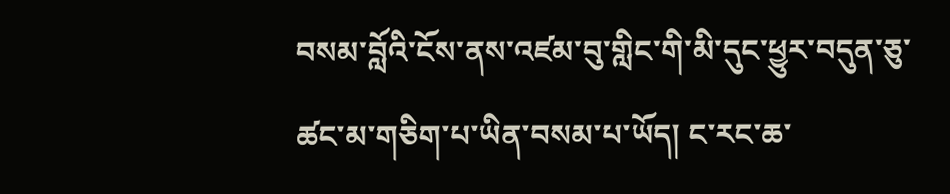བསམ་བློའི་ངོས་ནས་འཛམ་བུ་གླིང་གི་མི་དུང་ཕྱུར་བདུན་ཅུ་ཚང་མ་གཅིག་པ་ཡིན་བསམ་པ་ཡོད། ང་རང་ཆ་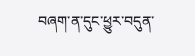བཞག་ན་དུང་ཕྱུར་བདུན་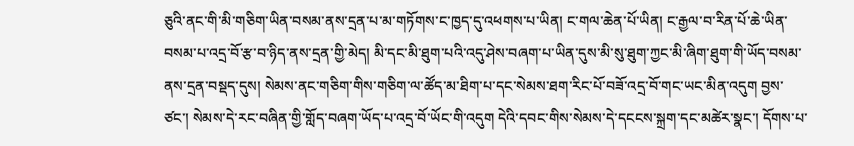ཅུའི་ནང་གི་མི་གཅིག་ཡིན་བསམ་ནས་དྲན་པ་མ་གཏོགས་ང་ཁྱད་དུ་འཕགས་པ་ཡིན། ང་གལ་ཆེན་པོ་ཡིན། ང་རྒྱལ་བ་རིན་པོ་ཆེ་ཡིན་བསམ་པ་འདྲ་བོ་རྩ་བ་ཉིད་ནས་དྲན་གྱི་མེད། མི་དང་མི་ཐུག་པའི་འདུ་ཤེས་བཞག་པ་ཡིན་དུས་མི་སུ་ཐུག་ཀྱང་མི་ཞིག་ཐུག་གི་ཡོད་བསམ་ནས་དྲན་བསྡད་དུས། སེམས་ནང་གཅིག་གིས་གཅིག་ལ་ཚོད་མ་ཐིག་པ་དང་སེམས་ཐག་རིང་པོ་བཟོ་འདྲ་བོ་གང་ཡང་མིན་འདུག བྱས་ཙང་། སེམས་དེ་རང་བཞིན་གྱི་གློད་བཞག་ཡོད་པ་འདྲ་བོ་ཡོང་གི་འདུག དེའི་དབང་གིས་སེམས་དེ་དངངས་སྐྲག་དང་མཚེར་སྣང་། དོགས་པ་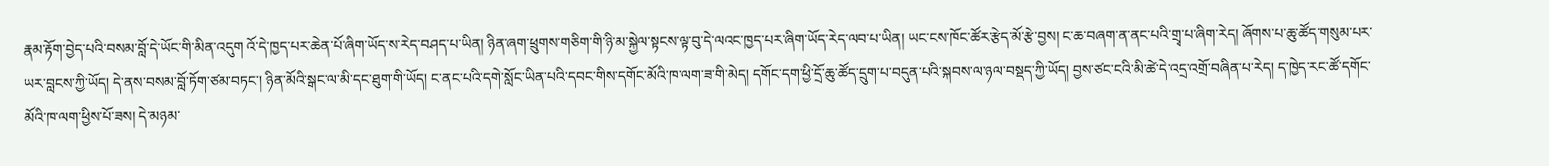རྣམ་རྟོག་བྱེད་པའི་བསམ་བློ་དེ་ཡོང་གི་མིན་འདུག འོ་དེ་ཁྱད་པར་ཆེན་པོ་ཞིག་ཡོད་ས་རེད་བཤད་པ་ཡིན། ཉིན་ཞག་ཕྲུགས་གཅིག་གི་ཉི་མ་སྐྱེལ་སྟངས་ལྟ་བུ་དེ་ལའང་ཁྱད་པར་ཞིག་ཡོད་རེད་ལབ་པ་ཡིན། ཡང་ངས་ཁོང་ཚོར་རྩེད་མོ་རྩེ་བྱས། ང་ཆ་བཞག་ན་ནང་པའི་གྲྭ་པ་ཞིག་རེད། ཞོགས་པ་ཆུ་ཚོད་གསུམ་པར་ཡར་བླངས་ཀྱི་ཡོད། དེ་ནས་བསམ་བློ་ཏོག་ཙམ་བཏང་། ཉིན་མོའི་སྒང་ལ་མི་དང་ཐུག་གི་ཡོད། ང་ནང་པའི་དགེ་སློང་ཡིན་པའི་དབང་གིས་དགོང་མོའི་ཁ་ལག་ཟ་གི་མེད། དགོང་དག་ཕྱི་དྲོ་ཆུ་ཚོད་དྲུག་པ་བདུན་པའི་སྐབས་ལ་ཉལ་བསྡད་ཀྱི་ཡོད། བྱས་ཙང་ངའི་མི་ཚེ་དེ་འདྲ་འགྲོ་བཞིན་པ་རེད། ད་ཁྱེད་རང་ཚོ་དགོང་མོའི་ཁ་ལག་ཕྱིས་པོ་ཟས། དེ་མཉམ་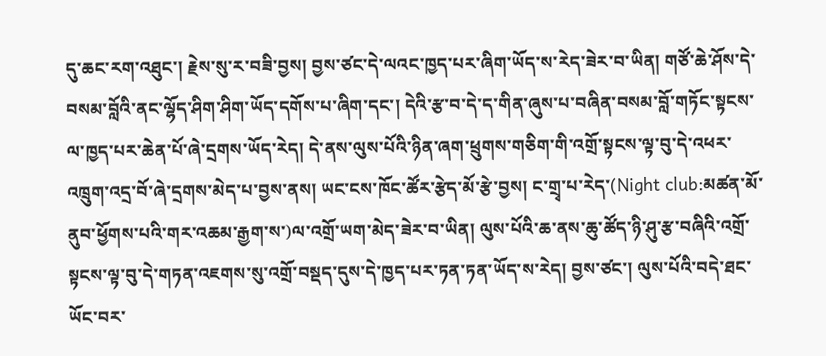དུ་ཆང་རག་འཐུང་། རྗེས་སུ་ར་བཟི་བྱས། བྱས་ཙང་དེ་ལའང་ཁྱད་པར་ཞིག་ཡོད་ས་རེད་ཟེར་བ་ཡིན། གཙོ་ཆེ་ཤོས་དེ་བསམ་བློའི་ནང་ལྷོད་ཤིག་ཤིག་ཡོད་དགོས་པ་ཞིག་དང་། དེའི་རྩ་བ་དེ་ད་གིན་ཞུས་པ་བཞིན་བསམ་བློ་གཏོང་སྟངས་ལ་ཁྱད་པར་ཆེན་པོ་ཞེ་དྲགས་ཡོད་རེད། དེ་ནས་ལུས་པོའི་ཉིན་ཞག་ཕྲུགས་གཅིག་གི་འགྲོ་སྟངས་ལྟ་བུ་དེ་འཕར་འཁྲུག་འདྲ་བོ་ཞེ་དྲགས་མེད་པ་བྱས་ནས། ཡང་ངས་ཁོང་ཚོར་རྩེད་མོ་རྩེ་བྱས། ང་གྲྭ་པ་རེད་(Night club:མཚན་མོ་ནུབ་ཕྱོགས་པའི་གར་འཆམ་རྒྱག་ས་)ལ་འགྲོ་ཡག་མེད་ཟེར་བ་ཡིན། ལུས་པོའི་ཆ་ནས་ཆུ་ཚོད་ཉི་ཤུ་རྩ་བཞིའི་འགྲོ་སྟངས་ལྟ་བུ་དེ་གཏན་འཇགས་སུ་འགྲོ་བསྡད་དུས་དེ་ཁྱད་པར་ཏན་ཏན་ཡོད་ས་རེད། བྱས་ཙང་། ལུས་པོའི་བདེ་ཐང་ཡོང་བར་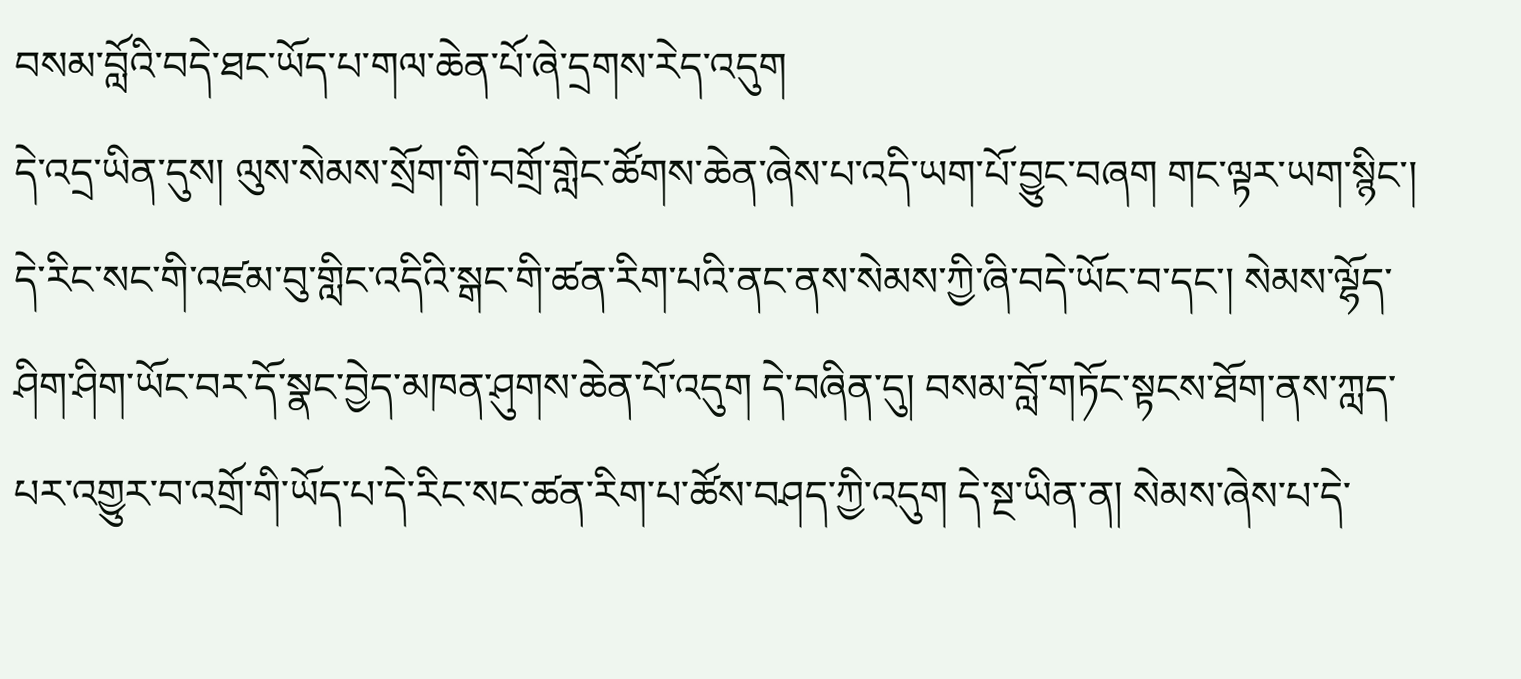བསམ་བློའི་བདེ་ཐང་ཡོད་པ་གལ་ཆེན་པོ་ཞེ་དྲགས་རེད་འདུག
དེ་འདྲ་ཡིན་དུས། ལུས་སེམས་སྲོག་གི་བགྲོ་གླེང་ཚོགས་ཆེན་ཞེས་པ་འདི་ཡག་པོ་བྱུང་བཞག གང་ལྟར་ཡག་སྙིང་། དེ་རིང་སང་གི་འཛམ་བུ་གླིང་འདིའི་སྒང་གི་ཚན་རིག་པའི་ནང་ནས་སེམས་ཀྱི་ཞི་བདེ་ཡོང་བ་དང་། སེམས་ལྷོད་ཤིག་ཤིག་ཡོང་བར་དོ་སྣང་བྱེད་མཁན་ཤུགས་ཆེན་པོ་འདུག དེ་བཞིན་དུ། བསམ་བློ་གཏོང་སྟངས་ཐོག་ནས་ཀླད་པར་འགྱུར་བ་འགྲོ་གི་ཡོད་པ་དེ་རིང་སང་ཚན་རིག་པ་ཚོས་བཤད་ཀྱི་འདུག དེ་སྔ་ཡིན་ན། སེམས་ཞེས་པ་དེ་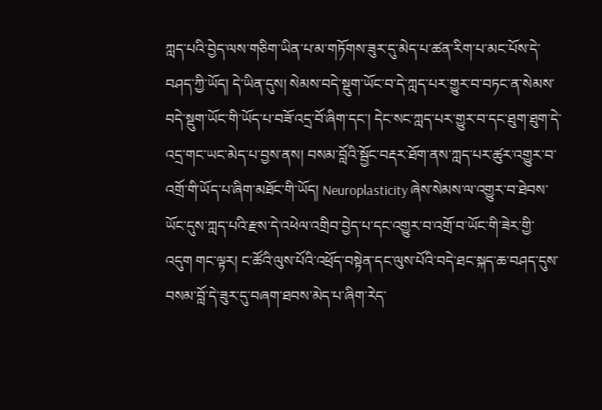ཀླད་པའི་བྱེད་ལས་གཅིག་ཡིན་པ་མ་གཏོགས་ཟུར་དུ་མེད་པ་ཚན་རིག་པ་མང་པོས་དེ་བཤད་ཀྱི་ཡོད། དེ་ཡིན་དུས། སེམས་བདེ་སྡུག་ཡོང་བ་དེ་ཀླད་པར་གྱུར་བ་བཏང་ན་སེམས་བདེ་སྡུག་ཡོང་གི་ཡོད་པ་བཟོ་འདྲ་བོ་ཞིག་དང་། དེང་སང་ཀླད་པར་གྱུར་བ་དང་ཐུག་ཐུག་དེ་འདྲ་གང་ཡང་མེད་པ་བྱས་ནས། བསམ་བློའི་སྦྱོང་བརྡར་ཐོག་ནས་ཀླད་པར་ཚུར་འགྱུར་བ་འགྲོ་གི་ཡོད་པ་ཞིག་མཐོང་གི་ཡོད། Neuroplasticity ཞེས་སེམས་ལ་འགྱུར་བ་ཐེབས་ཡོང་དུས་ཀླད་པའི་རྫས་དེ་འཕེལ་འགྲིབ་བྱེད་པ་དང་འགྱུར་བ་འགྲོ་བ་ཡོང་གི་ཟེར་གྱི་འདུག གང་ལྟར། ང་ཚོའི་ལུས་པོའི་འཕྲོད་བསྟེན་དང་ལུས་པོའི་བདེ་ཐང་སྐད་ཆ་བཤད་དུས་བསམ་བློ་དེ་ཟུར་དུ་བཞག་ཐབས་མེད་པ་ཞིག་རེད་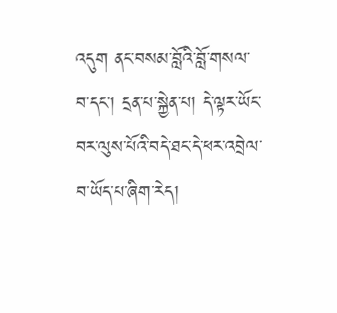འདུག ནང་བསམ་བློའི་བློ་གསལ་བ་དང་། དྲན་པ་སྐྱེན་པ། དེ་ལྟར་ཡོང་བར་ལུས་པོའི་བདེ་ཐང་དེ་ཕར་འབྲེལ་བ་ཡོད་པ་ཞིག་རེད།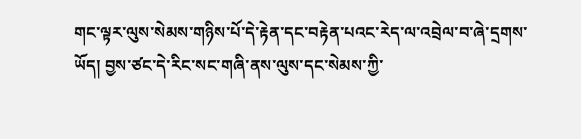གང་ལྟར་ལུས་སེམས་གཉིས་པོ་དེ་རྟེན་དང་བརྟེན་པའང་རེད་ལ་འབྲེལ་བ་ཞེ་དྲགས་ཡོད། བྱས་ཙང་དེ་རིང་སང་གཞི་ནས་ལུས་དང་སེམས་ཀྱི་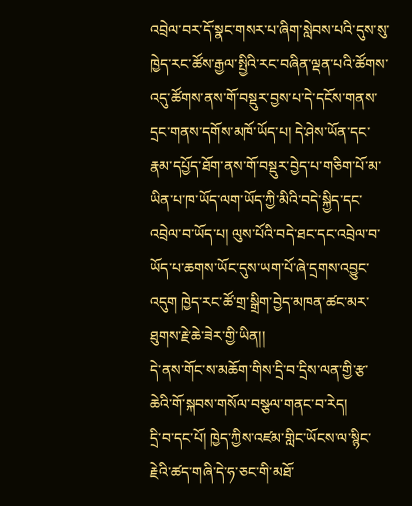འབྲེལ་བར་དོ་སྣང་གསར་པ་ཞིག་སླེབས་པའི་དུས་སུ་ཁྱེད་རང་ཚོས་རྒྱལ་སྤྱིའི་རང་བཞིན་ལྡན་པའི་ཚོགས་འདུ་ཚོགས་ནས་གོ་བསྡུར་བྱས་པ་དེ་དངོས་གནས་དྲང་གནས་དགོས་མཁོ་ཡོད་པ། དེ་ཤེས་ཡོན་དང་རྣམ་དཔྱོད་ཐོག་ནས་གོ་བསྡུར་བྱེད་པ་གཅིག་པོ་མ་ཡིན་པ་ཁ་ཡོད་ལག་ཡོད་ཀྱི་མིའི་བདེ་སྐྱིད་དང་འབྲེལ་བ་ཡོད་པ། ལུས་པོའི་བདེ་ཐང་དང་འབྲེལ་བ་ཡོད་པ་ཆགས་ཡོང་དུས་ཡག་པོ་ཞེ་དྲགས་འབྱུང་འདུག ཁྱེད་རང་ཚོ་གྲ་སྒྲིག་བྱེད་མཁན་ཚང་མར་ཐུགས་རྗེ་ཆེ་ཟེར་གྱི་ཡིན།།
དེ་ནས་གོང་ས་མཆོག་གིས་དྲི་བ་དྲིས་ལན་གྱི་རྩ་ཆེའི་གོ་སྐབས་གསོལ་བསྩལ་གནང་བ་རེད།
དྲི་བ་དང་པོ། ཁྱེད་ཀྱིས་འཛམ་གླིང་ཡོངས་ལ་སྙིང་རྗེའི་ཚད་གཞི་དེ་ཧ་ཅང་གི་མཐོ་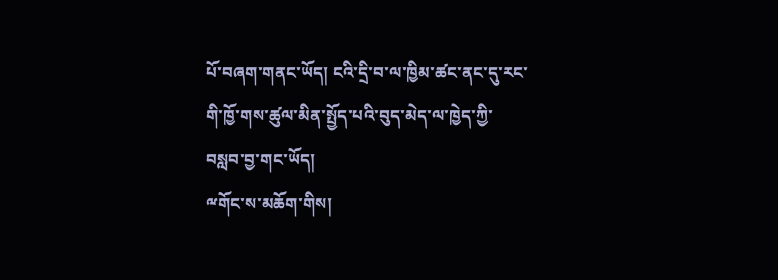པོ་བཞག་གནང་ཡོད། ངའི་དྲི་བ་ལ་ཁྱིམ་ཚང་ནང་དུ་རང་གི་ཁྱོ་གས་ཚུལ་མིན་སྤྱོད་པའི་བུད་མེད་ལ་ཁྱེད་ཀྱི་བསླབ་བྱ་གང་ཡོད།
ྋགོང་ས་མཆོག་གིས།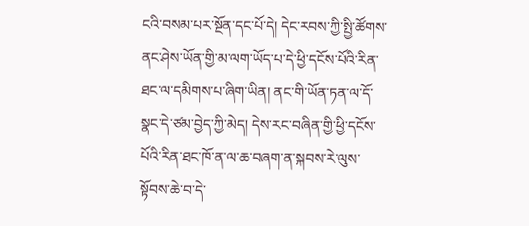ངའི་བསམ་པར་སྔོན་དང་པོ་དེ། དེང་རབས་ཀྱི་སྤྱི་ཚོགས་ནང་ཤེས་ཡོན་གྱི་མ་ལག་ཡོད་པ་དེ་ཕྱི་དངོས་པོའི་རིན་ཐང་ལ་དམིགས་པ་ཞིག་ཡིན། ནང་གི་ཡོན་ཏན་ལ་དོ་སྣང་དེ་ཙམ་བྱེད་ཀྱི་མེད། དེས་རང་བཞིན་གྱི་ཕྱི་དངོས་པོའི་རིན་ཐང་ཁོ་ན་ལ་ཆ་བཞག་ན་སྐབས་རེ་ལུས་སྟོབས་ཆེ་བ་དེ་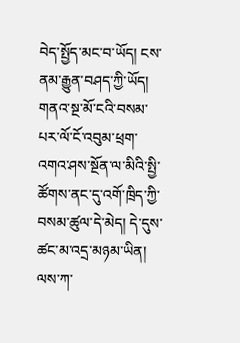བེད་སྤྱོད་མང་བ་ཡོད། ངས་ནམ་རྒྱུན་བཤད་ཀྱི་ཡོད། གནའ་སྔ་མོ་ངའི་བསམ་པར་ལོ་ངོ་འབུམ་ཕྲག་འགའ་ཤས་སྔོན་ལ་མིའི་སྤྱི་ཚོགས་ནང་དུ་འགོ་ཁྲིད་ཀྱི་བསམ་ཚུལ་དེ་མེད། དེ་དུས་ཚང་མ་འདྲ་མཉམ་ཡིན། ལས་ཀ་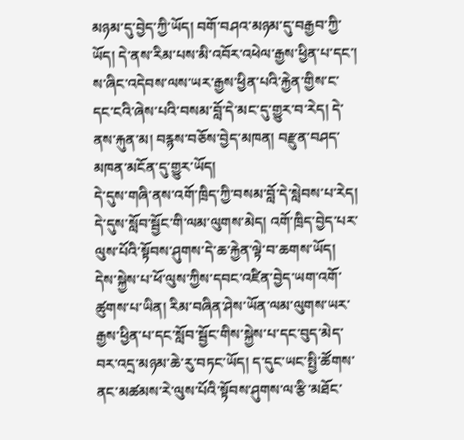མཉམ་དུ་བྱེད་ཀྱི་ཡོད། བགོ་བཤའ་མཉམ་དུ་བརྒྱབ་ཀྱི་ཡོད། དེ་ནས་རིམ་པས་མི་འབོར་འཕེལ་རྒྱས་ཕྱིན་པ་དང་། ས་ཞིང་འདེབས་ལས་ཡར་རྒྱས་ཕྱིན་པའི་རྐྱེན་གྱིས་ང་དང་ངའི་ཞེས་པའི་བསམ་བློ་དེ་མང་དུ་གྱུར་བ་རེད། དེ་ནས་རྐུན་མ། བརྙས་བཅོས་བྱེད་མཁན། བརྫུན་བཤད་མཁན་མངོན་དུ་གྱུར་ཡོད།
དེ་དུས་གཞི་ནས་འགོ་ཁྲིད་ཀྱི་བསམ་བློ་དེ་སླེབས་པ་རེད། དེ་དུས་སློབ་སྦྱོང་གི་ལམ་ལུགས་མེད། འགོ་ཁྲིད་བྱེད་པར་ལུས་པོའི་སྟོབས་ཤུགས་དེ་ཆ་རྐྱེན་ལྟེ་བ་ཆགས་ཡོད། དེས་སྐྱེས་པ་ཕོ་ལུས་ཀྱིས་དབང་འཛིན་བྱེད་ཡག་འགོ་ཚུགས་པ་ཡིན། རིམ་བཞིན་ཤེས་ཡོན་ལམ་ལུགས་ཡར་རྒྱས་ཕྱིན་པ་དང་སློབ་སྦྱོང་གིས་སྐྱེས་པ་དང་བུད་མེད་བར་འདྲ་མཉམ་ཆེ་རུ་བཏང་ཡོད། ད་དུང་ཡང་སྤྱི་ཚོགས་ནང་མཚམས་རེ་ལུས་པོའི་སྟོབས་ཤུགས་ལ་རྩི་མཐོང་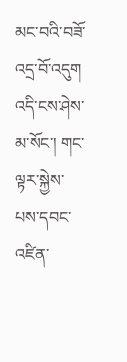མང་བའི་བཟོ་འདྲ་བོ་འདུག འདི་ངས་ཤེས་མ་སོང་། གང་ལྟར་སྐྱེས་པས་དབང་འཛིན་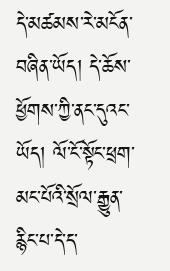དེ་མཚམས་རེ་མངོན་བཞིན་ཡོད། དེ་ཆོས་ཕྱོགས་ཀྱི་ནང་དུའང་ཡོད། ལོ་ངོ་སྟོང་ཕྲག་མང་པོའི་སྲོལ་རྒྱུན་རྙིང་པ་དེ་ད་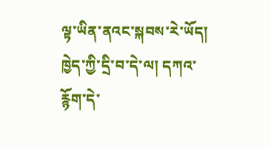ལྟ་ཡིན་ནའང་སྐབས་རེ་ཡོད།
ཁྱེད་ཀྱི་དྲི་བ་དེ་ལ། དཀའ་རྙོག་དེ་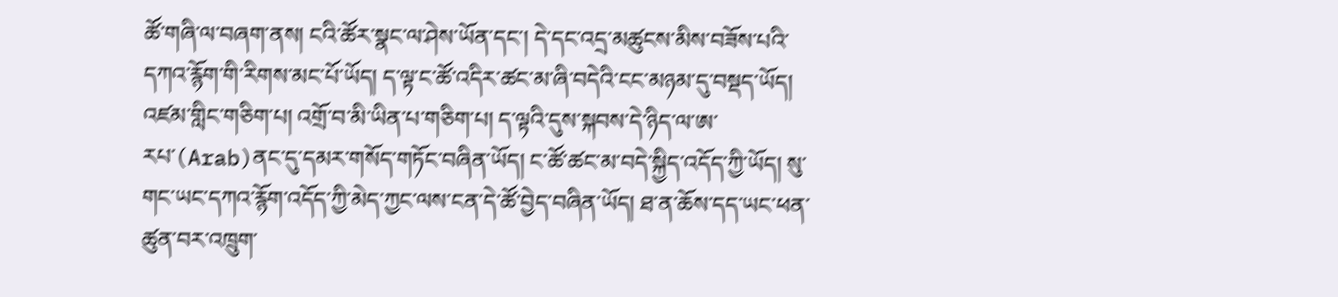ཚོ་གཞི་ལ་བཞག་ནས། ངའི་ཚོར་སྣང་ལ་ཤེས་ཡོན་དང་། དེ་དང་འདྲ་མཚུངས་མིས་བཟོས་པའི་དཀའ་རྙོག་གི་རིགས་མང་པོ་ཡོད། ད་ལྟ་ང་ཚོ་འདིར་ཚང་མ་ཞི་བདེའི་ངང་མཉམ་དུ་བསྡད་ཡོད། འཛམ་གླིང་གཅིག་པ། འགྲོ་བ་མི་ཡིན་པ་གཅིག་པ། ད་ལྟའི་དུས་སྐབས་དེ་ཉིད་ལ་ཨ་རཔ་(Arab)ནང་དུ་དམར་གསོད་གཏོང་བཞིན་ཡོད། ང་ཚོ་ཚང་མ་བདེ་སྐྱིད་འདོད་ཀྱི་ཡོད། སུ་གང་ཡང་དཀའ་རྙོག་འདོད་ཀྱི་མེད་ཀྱང་ལས་ངན་དེ་ཚོ་བྱེད་བཞིན་ཡོད། ཐ་ན་ཆོས་དད་ཡང་ཕན་ཚུན་བར་འཁྲུག་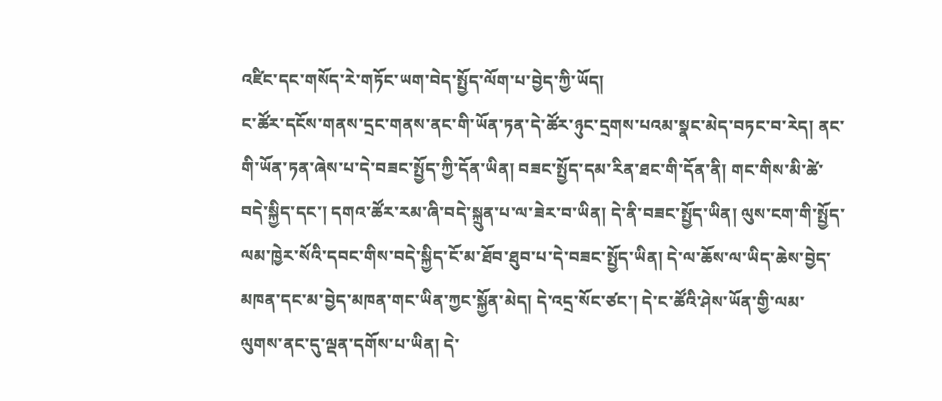འཛིང་དང་གསོད་རེ་གཏོང་ཡག་བེད་སྤྱོད་ལོག་པ་བྱེད་ཀྱི་ཡོད།
ང་ཚོར་དངོས་གནས་དྲང་གནས་ནང་གི་ཡོན་ཏན་དེ་ཚོར་ཉུང་དྲགས་པའམ་སྣང་མེད་བཏང་བ་རེད། ནང་གི་ཡོན་ཏན་ཞེས་པ་དེ་བཟང་སྤྱོད་ཀྱི་དོན་ཡིན། བཟང་སྤྱོད་དམ་རིན་ཐང་གི་དོན་ནི། གང་གིས་མི་ཚེ་བདེ་སྐྱིད་དང་། དགའ་ཚོར་རམ་ཞི་བདེ་སྐྲུན་པ་ལ་ཟེར་བ་ཡིན། དེ་ནི་བཟང་སྤྱོད་ཡིན། ལུས་ངག་གི་སྤྱོད་ལམ་ཁྱེར་སོའི་དབང་གིས་བདེ་སྐྱིད་ངོ་མ་ཐོབ་ཐུབ་པ་དེ་བཟང་སྤྱོད་ཡིན། དེ་ལ་ཆོས་ལ་ཡིད་ཆེས་བྱེད་མཁན་དང་མ་བྱེད་མཁན་གང་ཡིན་ཀྱང་སྐྱོན་མེད། དེ་འདྲ་སོང་ཙང་། དེ་ང་ཚོའི་ཤེས་ཡོན་གྱི་ལམ་ལུགས་ནང་དུ་ལྡན་དགོས་པ་ཡིན། དེ་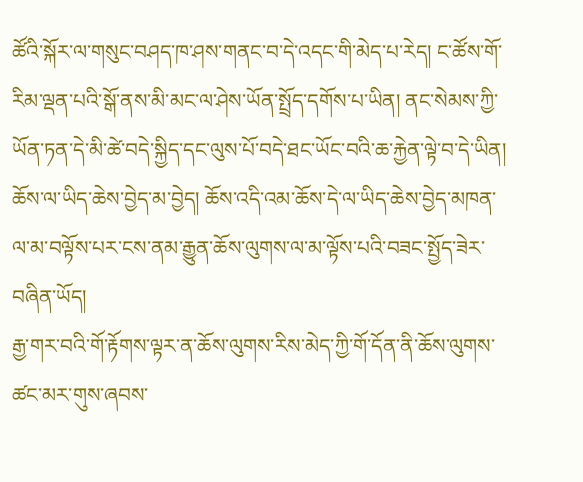ཚོའི་སྐོར་ལ་གསུང་བཤད་ཁ་ཤས་གནང་བ་དེ་འདང་གི་མེད་པ་རེད། ང་ཚོས་གོ་རིམ་ལྡན་པའི་སྒོ་ནས་མི་མང་ལ་ཤེས་ཡོན་སྤྲོད་དགོས་པ་ཡིན། ནང་སེམས་ཀྱི་ཡོན་ཏན་དེ་མི་ཚེ་བདེ་སྐྱིད་དང་ལུས་པོ་བདེ་ཐང་ཡོང་བའི་ཆ་རྐྱེན་ལྟེ་བ་དེ་ཡིན། ཆོས་ལ་ཡིད་ཆེས་བྱེད་མ་བྱེད། ཆོས་འདི་འམ་ཆོས་དེ་ལ་ཡིད་ཆེས་བྱེད་མཁན་ལ་མ་བལྟོས་པར་ངས་ནམ་རྒྱུན་ཆོས་ལུགས་ལ་མ་ལྟོས་པའི་བཟང་སྤྱོད་ཟེར་བཞིན་ཡོད།
རྒྱ་གར་བའི་གོ་རྟོགས་ལྟར་ན་ཆོས་ལུགས་རིས་མེད་ཀྱི་གོ་དོན་ནི་ཆོས་ལུགས་ཚང་མར་གུས་ཞབས་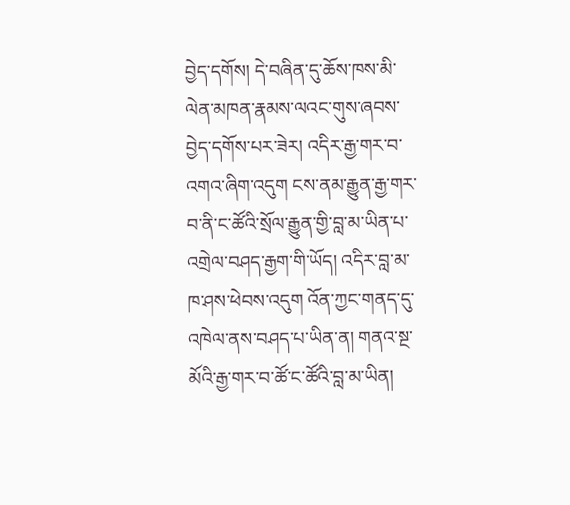བྱེད་དགོས། དེ་བཞིན་དུ་ཆོས་ཁས་མི་ལེན་མཁན་རྣམས་ལའང་གུས་ཞབས་བྱེད་དགོས་པར་ཟེར། འདིར་རྒྱ་གར་བ་འགའ་ཞིག་འདུག ངས་ནམ་རྒྱུན་རྒྱ་གར་བ་ནི་ང་ཚོའི་སྲོལ་རྒྱུན་གྱི་བླ་མ་ཡིན་པ་འགྲེལ་བཤད་རྒྱག་གི་ཡོད། འདིར་བླ་མ་ཁ་ཤས་ཕེབས་འདུག འོན་ཀྱང་གནད་དུ་འཁེལ་ནས་བཤད་པ་ཡིན་ན། གནའ་སྔ་མོའི་རྒྱ་གར་བ་ཚོ་ང་ཚོའི་བླ་མ་ཡིན།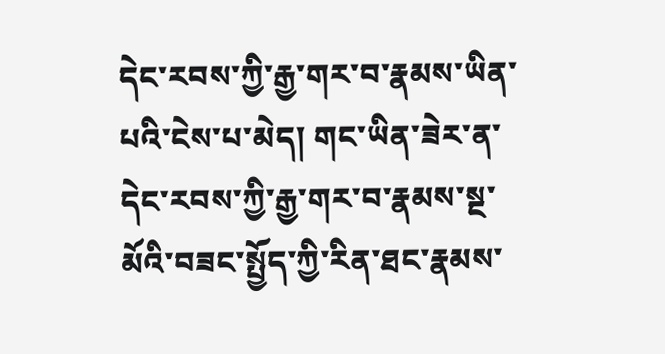དེང་རབས་ཀྱི་རྒྱ་གར་བ་རྣམས་ཡིན་པའི་ངེས་པ་མེད། གང་ཡིན་ཟེར་ན་དེང་རབས་ཀྱི་རྒྱ་གར་བ་རྣམས་སྔ་མོའི་བཟང་སྤྱོད་ཀྱི་རིན་ཐང་རྣམས་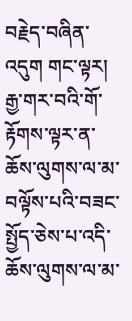བརྗེད་བཞིན་འདུག གང་ལྟར། རྒྱ་གར་བའི་གོ་རྟོགས་ལྟར་ན་ཆོས་ལུགས་ལ་མ་བལྟོས་པའི་བཟང་སྤྱོད་ཅེས་པ་འདི་ཆོས་ལུགས་ལ་མ་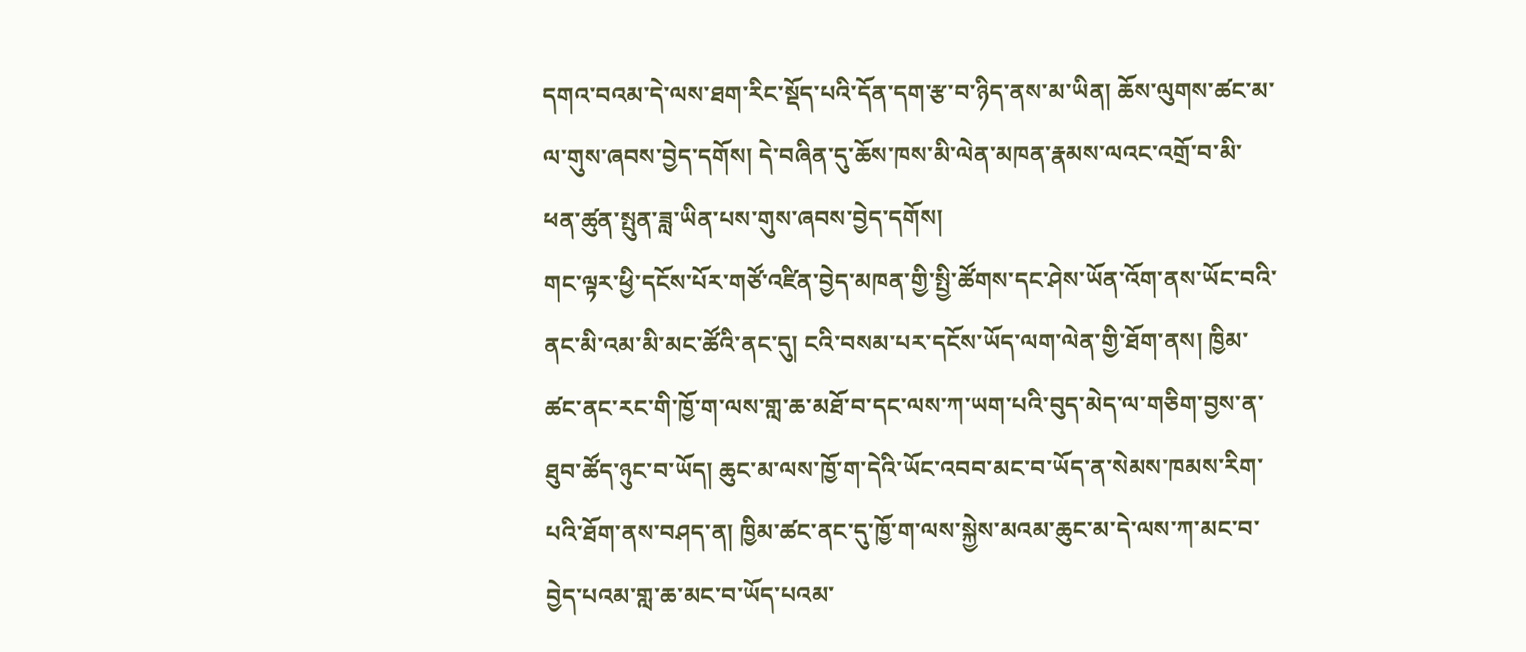དགའ་བའམ་དེ་ལས་ཐག་རིང་སྡོད་པའི་དོན་དག་རྩ་བ་ཉིད་ནས་མ་ཡིན། ཆོས་ལུགས་ཚང་མ་ལ་གུས་ཞབས་བྱེད་དགོས། དེ་བཞིན་དུ་ཆོས་ཁས་མི་ལེན་མཁན་རྣམས་ལའང་འགྲོ་བ་མི་ཕན་ཚུན་སྤུན་ཟླ་ཡིན་པས་གུས་ཞབས་བྱེད་དགོས།
གང་ལྟར་ཕྱི་དངོས་པོར་གཙོ་འཛིན་བྱེད་མཁན་གྱི་སྤྱི་ཚོགས་དང་ཤེས་ཡོན་འོག་ནས་ཡོང་བའི་ནང་མི་འམ་མི་མང་ཚོའི་ནང་དུ། ངའི་བསམ་པར་དངོས་ཡོད་ལག་ལེན་གྱི་ཐོག་ནས། ཁྱིམ་ཚང་ནང་རང་གི་ཁྱོ་ག་ལས་གླ་ཆ་མཐོ་བ་དང་ལས་ཀ་ཡག་པའི་བུད་མེད་ལ་གཅིག་བྱས་ན་ཐུབ་ཚོད་ཉུང་བ་ཡོད། ཆུང་མ་ལས་ཁྱོ་ག་དེའི་ཡོང་འབབ་མང་བ་ཡོད་ན་སེམས་ཁམས་རིག་པའི་ཐོག་ནས་བཤད་ན། ཁྱིམ་ཚང་ནང་དུ་ཁྱོ་ག་ལས་སྐྱེས་མའམ་ཆུང་མ་དེ་ལས་ཀ་མང་བ་བྱེད་པའམ་གླ་ཆ་མང་བ་ཡོད་པའམ་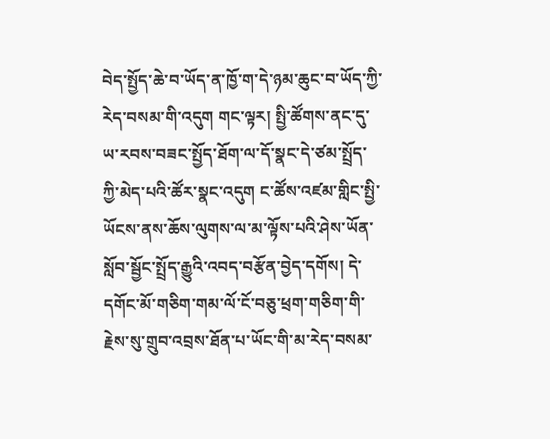བེད་སྤྱོད་ཆེ་བ་ཡོད་ན་ཁྱོ་ག་དེ་ཉམ་ཆུང་བ་ཡོད་ཀྱི་རེད་བསམ་གི་འདུག གང་ལྟར། སྤྱི་ཚོགས་ནང་དུ་ཡ་རབས་བཟང་སྤྱོད་ཐོག་ལ་དོ་སྣང་དེ་ཙམ་སྤྲོད་ཀྱི་མེད་པའི་ཚོར་སྣང་འདུག ང་ཚོས་འཛམ་གླིང་སྤྱི་ཡོངས་ནས་ཆོས་ལུགས་ལ་མ་ལྟོས་པའི་ཤེས་ཡོན་སློབ་སྦྱོང་སྤྲོད་རྒྱུའི་འབད་བརྩོན་བྱེད་དགོས། དེ་དགོང་མོ་གཅིག་གམ་ལོ་ངོ་བཅུ་ཕྲག་གཅིག་གི་རྗེས་སུ་གྲུབ་འབྲས་ཐོན་པ་ཡོང་གི་མ་རེད་བསམ་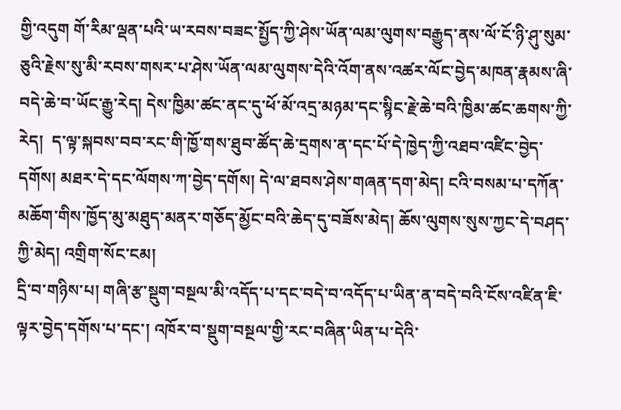གྱི་འདུག གོ་རིམ་ལྡན་པའི་ཡ་རབས་བཟང་སྤྱོད་ཀྱི་ཤེས་ཡོན་ལམ་ལུགས་བརྒྱུད་ནས་ལོ་ངོ་ཉི་ཤུ་སུམ་ཅུའི་རྗེས་སུ་མི་རབས་གསར་པ་ཤེས་ཡོན་ལམ་ལུགས་དེའི་འོག་ནས་འཚར་ལོང་བྱེད་མཁན་རྣམས་ཞི་བདེ་ཆེ་བ་ཡོང་རྒྱུ་རེད། དེས་ཁྱིམ་ཚང་ནང་དུ་ཕོ་མོ་འདྲ་མཉམ་དང་སྙིང་རྗེ་ཆེ་བའི་ཁྱིམ་ཚང་ཆགས་ཀྱི་རེད།  ད་ལྟ་སྐབས་བབ་རང་གི་ཁྱོ་གས་ཐུབ་ཚོད་ཆེ་དྲགས་ན་དང་པོ་དེ་ཁྱེད་ཀྱི་འཐབ་འཛིང་བྱེད་དགོས། མཐར་དེ་དང་ལོགས་ཀ་བྱེད་དགོས། དེ་ལ་ཐབས་ཤེས་གཞན་དག་མེད། ངའི་བསམ་པ་དཀོན་མཆོག་གིས་ཁྱོད་མུ་མཐུད་མནར་གཅོད་མྱོང་བའི་ཆེད་དུ་བཟོས་མེད། ཆོས་ལུགས་སུས་ཀྱང་དེ་བཤད་ཀྱི་མེད། འགྲིག་སོང་ངམ།
དྲི་བ་གཉིས་པ། གཞི་རྩ་སྡུག་བསྔལ་མི་འདོད་པ་དང་བདེ་བ་འདོད་པ་ཡིན་ན་བདེ་བའི་ངོས་འཛིན་ཇི་ལྟར་བྱེད་དགོས་པ་དང་། འཁོར་བ་སྡུག་བསྔལ་གྱི་རང་བཞིན་ཡིན་པ་དེའི་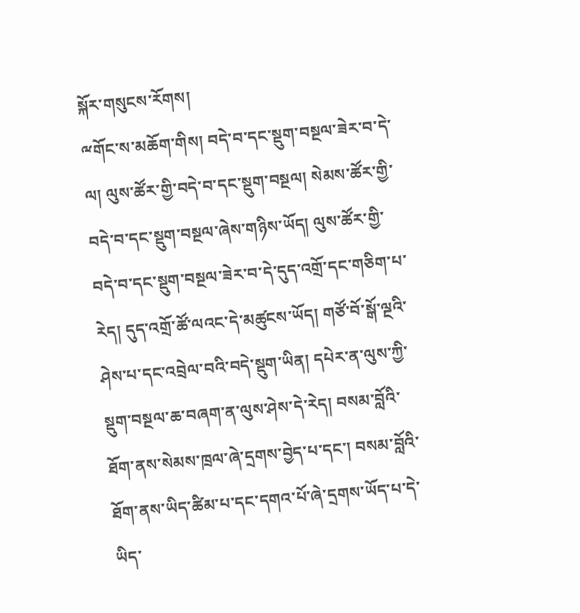སྐོར་གསུངས་རོགས།
ྋགོང་ས་མཆོག་གིས། བདེ་བ་དང་སྡུག་བསྔལ་ཟེར་བ་དེ་ལ། ལུས་ཚོར་གྱི་བདེ་བ་དང་སྡུག་བསྔལ། སེམས་ཚོར་གྱི་བདེ་བ་དང་སྡུག་བསྔལ་ཞེས་གཉིས་ཡོད། ལུས་ཚོར་གྱི་བདེ་བ་དང་སྡུག་བསྔལ་ཟེར་བ་དེ་དུད་འགྲོ་དང་གཅིག་པ་རེད། དུད་འགྲོ་ཚོ་ལའང་དེ་མཚུངས་ཡོད། གཙོ་བོ་སྒོ་ལྔའི་ཤེས་པ་དང་འབྲེལ་བའི་བདེ་སྡུག་ཡིན། དཔེར་ན་ལུས་ཀྱི་སྡུག་བསྔལ་ཆ་བཞག་ན་ལུས་ཤེས་དེ་རེད། བསམ་བློའི་ཐོག་ནས་སེམས་ཁྲལ་ཞེ་དྲགས་བྱེད་པ་དང་། བསམ་བློའི་ཐོག་ནས་ཡིད་ཚིམ་པ་དང་དགའ་པོ་ཞེ་དྲགས་ཡོད་པ་དེ་ཡིད་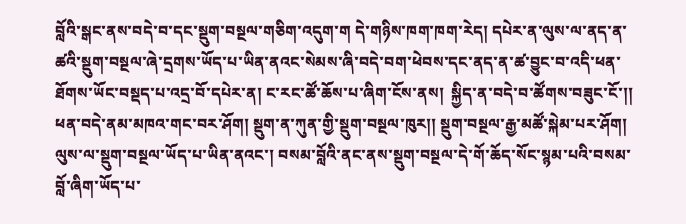བློའི་སྒང་ནས་བདེ་བ་དང་སྡུག་བསྔལ་གཅིག་འདུག་ག དེ་གཉིས་ཁག་ཁག་རེད། དཔེར་ན་ལུས་ལ་ནད་ན་ཚའི་སྡུག་བསྔལ་ཞེ་དྲགས་ཡོད་པ་ཡིན་ནའང་སེམས་ཞི་བདེ་བག་ཕེབས་དང་ནད་ན་ཚ་བྱུང་བ་འདི་ཕན་ཐོགས་ཡོང་བསྡད་པ་འདྲ་བོ་དཔེར་ན། ང་རང་ཚོ་ཆོས་པ་ཞིག་ངོས་ནས།  སྐྱིད་ན་བདེ་བ་ཚོགས་བཟུང་ངོ་།། ཕན་བདེ་ནམ་མཁའ་གང་བར་ཤོག། སྡུག་ན་ཀུན་གྱི་སྡུག་བསྔལ་ཁུར།། སྡུག་བསྔལ་རྒྱ་མཚོ་སྐེམ་པར་ཤོག། ལུས་ལ་སྡུག་བསྔལ་ཡོད་པ་ཡིན་ནའང་། བསམ་བློའི་ནང་ནས་སྡུག་བསྔལ་དེ་གོ་ཆོད་སོང་སྙམ་པའི་བསམ་བློ་ཞིག་ཡོད་པ་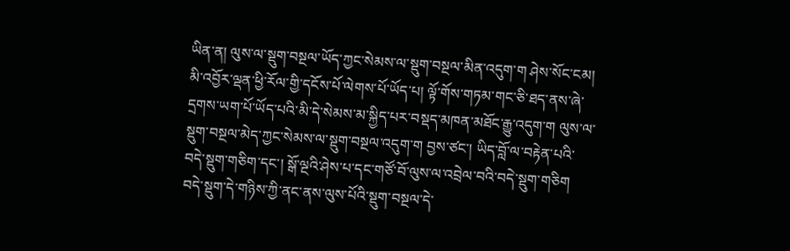ཡིན་ན། ལུས་ལ་སྡུག་བསྔལ་ཡོད་ཀྱང་སེམས་ལ་སྡུག་བསྔལ་མིན་འདུག་ག ཤེས་སོང་ངམ། མི་འབྱོར་ལྡན་ཕྱི་རོལ་གྱི་དངོས་པོ་ལེགས་པོ་ཡོད་པ། ལྟོ་གོས་གཏམ་གང་ཅི་ཐད་ནས་ཞེ་དྲགས་ཡག་པོ་ཡོད་པའི་མི་དེ་སེམས་མ་སྐྱིད་པར་བསྡད་མཁན་མཐོང་རྒྱུ་འདུག་ག ལུས་ལ་སྡུག་བསྔལ་མེད་ཀྱང་སེམས་ལ་སྡུག་བསྔལ་འདུག་ག བྱས་ཙང་། ཡིད་བློ་ལ་བརྟེན་པའི་བདེ་སྡུག་གཅིག་དང་། སྒོ་ལྔའི་ཤེས་པ་དང་གཙོ་བོ་ལུས་ལ་འབྲེལ་བའི་བདེ་སྡུག་གཅིག བདེ་སྡུག་དེ་གཉིས་ཀྱི་ནང་ནས་ལུས་པོའི་སྡུག་བསྔལ་དེ་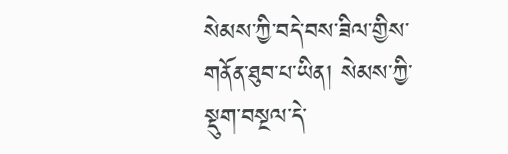སེམས་ཀྱི་བདེ་བས་ཟིལ་གྱིས་གནོན་ཐུབ་པ་ཡིན། སེམས་ཀྱི་སྡུག་བསྔལ་དེ་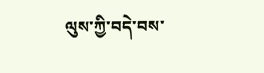ལུས་ཀྱི་བདེ་བས་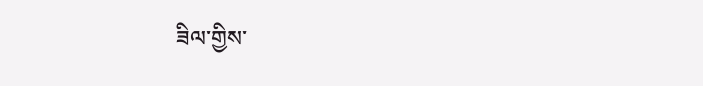ཟིལ་གྱིས་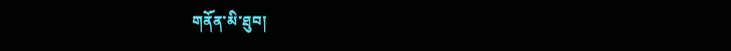གནོན་མི་ཐུབ།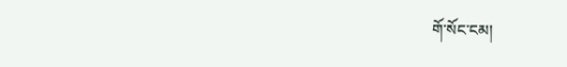གོ་སོང་ངམ།